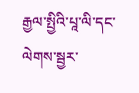རྒྱལ་སྤྱིའི་པཱ་ལི་དང་ལེགས་སྦྱར་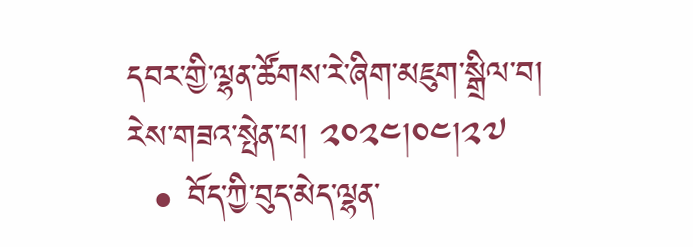དབར་གྱི་ལྷན་ཚོགས་རེ་ཞིག་མཇུག་སྒྲིལ་བ།
རེས་གཟའ་སྤེན་པ། ༢༠༢༤།༠༤།༢༧
  • བོད་ཀྱི་བུད་མེད་ལྷན་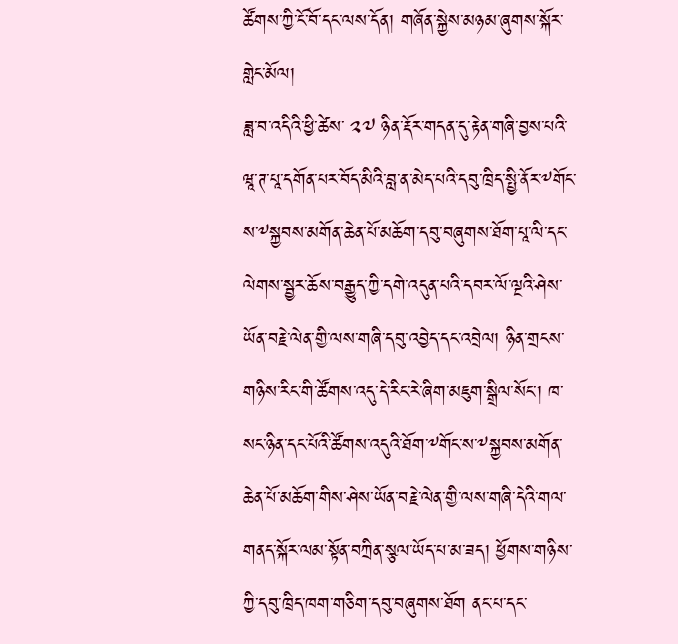ཚོགས་ཀྱི་ངོ་བོ་དང་ལས་དོན། གཞོན་སྐྱེས་མཉམ་ཞུགས་སྐོར་གླེང་མོལ།
ཟླ་བ་འདིའི་ཕྱི་ཚེས་ ༢༧ ཉིན་རྡོར་གདན་དུ་རྟེན་གཞི་བྱས་པའི་ཝཱ་ཊ་པཱ་དགོན་པར་བོད་མིའི་བླ་ན་མེད་པའི་དབུ་ཁྲིད་སྤྱི་ནོར་༸གོང་ས་༸སྐྱབས་མགོན་ཆེན་པོ་མཆོག་དབུ་བཞུགས་ཐོག་པཱ་ལི་དང་ལེགས་སྦྱར་ཆོས་བརྒྱུད་ཀྱི་དགེ་འདུན་པའི་དབར་ལོ་ལྔའི་ཤེས་ཡོན་བརྗེ་ལེན་གྱི་ལས་གཞི་དབུ་འབྱེད་དང་འབྲེལ། ཉིན་གྲངས་གཉིས་རིང་གི་ཚོགས་འདུ་དེ་རིང་རེ་ཞིག་མཇུག་སྒྲིལ་སོང་། ཁ་སང་ཉིན་དང་པོའི་ཚོགས་འདུའི་ཐོག་༸གོང་ས་༸སྐྱབས་མགོན་ཆེན་པོ་མཆོག་གིས་ཤེས་ཡོན་བརྗེ་ལེན་གྱི་ལས་གཞི་དེའི་གལ་གནད་སྐོར་ལམ་སྟོན་བཀྲིན་སྩལ་ཡོད་པ་མ་ཟད། ཕྱོགས་གཉིས་ཀྱི་དབུ་ཁྲིད་ཁག་གཅིག་དབུ་བཞུགས་ཐོག ནང་པ་དང་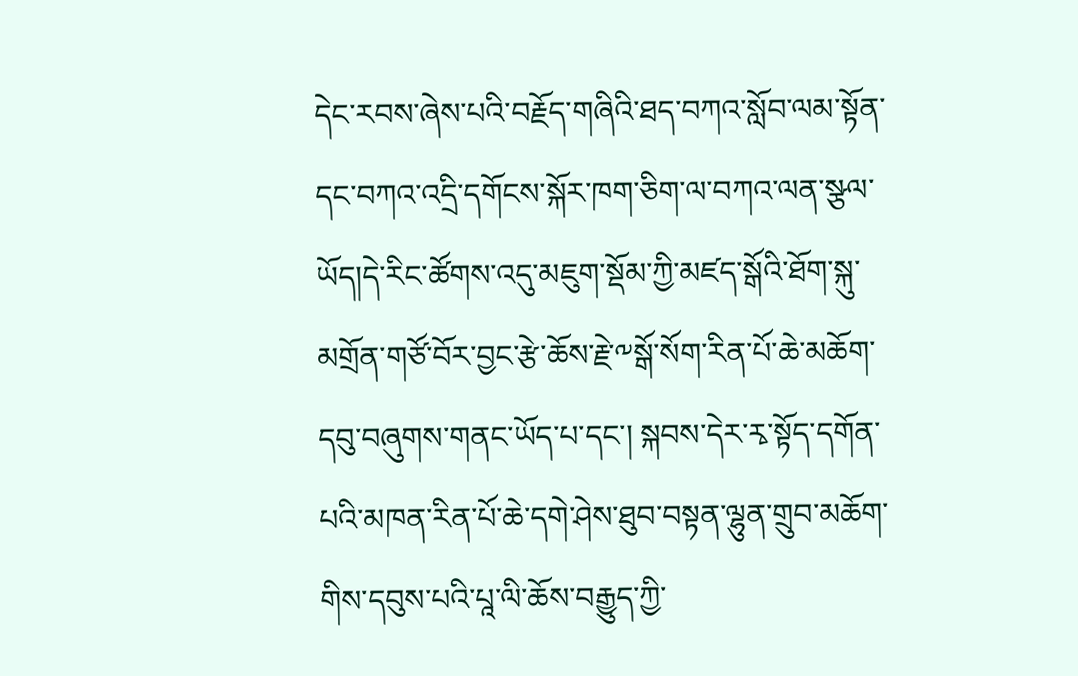དེང་རབས་ཞེས་པའི་བརྗོད་གཞིའི་ཐད་བཀའ་སློབ་ལམ་སྟོན་དང་བཀའ་འདྲི་དགོངས་སྐོར་ཁག་ཅིག་ལ་བཀའ་ལན་སྩལ་ཡོད།དེ་རིང་ཚོགས་འདུ་མཇུག་སྡོམ་ཀྱི་མཛད་སྒོའི་ཐོག་སྐུ་མགྲོན་གཙོ་བོར་བྱང་རྩེ་ཆོས་རྗེ་༸སྒོ་སོག་རིན་པོ་ཆེ་མཆོག་དབུ་བཞུགས་གནང་ཡོད་པ་དང་། སྐབས་དེར་རྭ་སྟོད་དགོན་པའི་མཁན་རིན་པོ་ཆེ་དགེ་ཤེས་ཐུབ་བསྟན་ལྷུན་གྲུབ་མཆོག་གིས་དབུས་པའི་པཱ་ལི་ཆོས་བརྒྱུད་ཀྱི་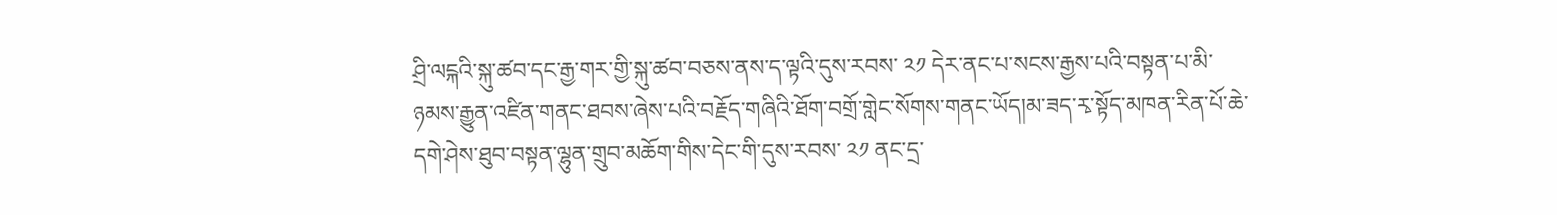ཤྲི་ལངྐའི་སྐུ་ཚབ་དང་རྒྱ་གར་གྱི་སྐུ་ཚབ་བཅས་ནས་ད་ལྟའི་དུས་རབས་ ༢༡ དེར་ནང་པ་སངས་རྒྱས་པའི་བསྟན་པ་མི་ཉམས་རྒྱུན་འཛིན་གནང་ཐབས་ཞེས་པའི་བརྗོད་གཞིའི་ཐོག་བགྲོ་གླེང་སོགས་གནང་ཡོད།མ་ཟད་རྭ་སྟོད་མཁན་རིན་པོ་ཆེ་དགེ་ཤེས་ཐུབ་བསྟན་ལྷུན་གྲུབ་མཆོག་གིས་དེང་གི་དུས་རབས་ ༢༡ ནང་དྲ་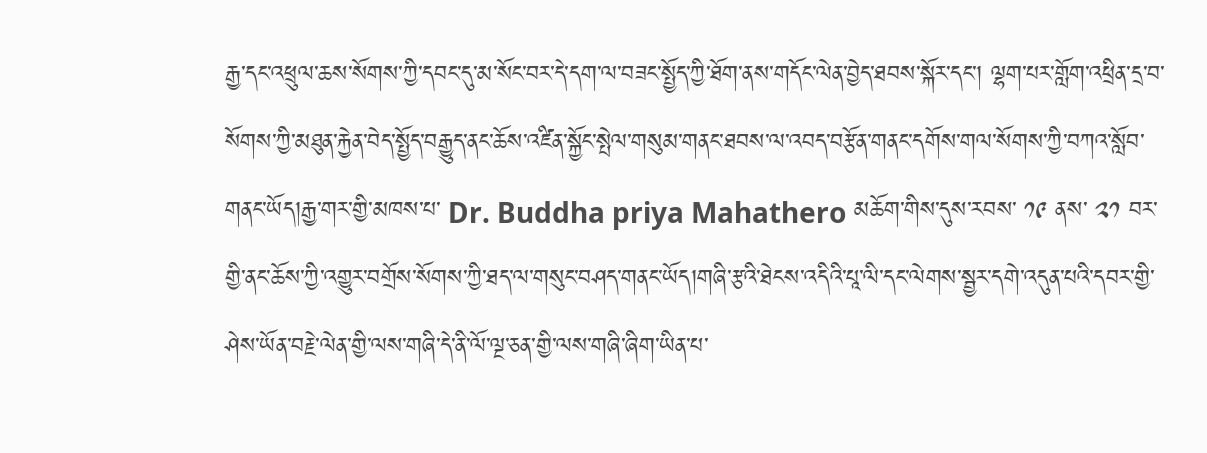རྒྱ་དང་འཕྲུལ་ཆས་སོགས་ཀྱི་དབང་དུ་མ་སོང་བར་དེ་དག་ལ་བཟང་སྤྱོད་ཀྱི་ཐོག་ནས་གདོང་ལེན་བྱེད་ཐབས་སྐོར་དང་། ལྷག་པར་གློག་འཕྲིན་དྲ་བ་སོགས་ཀྱི་མཐུན་རྐྱེན་བེད་སྤྱོད་བརྒྱུད་ནང་ཆོས་འཛིན་སྐྱོང་སྤེལ་གསུམ་གནང་ཐབས་ལ་འབད་བརྩོན་གནང་དགོས་གལ་སོགས་ཀྱི་བཀའ་སློབ་གནང་ཡོད།རྒྱ་གར་གྱི་མཁས་པ་ Dr. Buddha priya Mahathero མཆོག་གིས་དུས་རབས་ ༡༩ ནས་ ༢༡ བར་གྱི་ནང་ཆོས་ཀྱི་འགྱུར་བགྲོས་སོགས་ཀྱི་ཐད་ལ་གསུང་བཤད་གནང་ཡོད།གཞི་རྩའི་ཐེངས་འདིའི་པཱ་ལི་དང་ལེགས་སྦྱར་དགེ་འདུན་པའི་དབར་གྱི་ཤེས་ཡོན་བརྗེ་ལེན་གྱི་ལས་གཞི་དེ་ནི་ལོ་ལྔ་ཅན་གྱི་ལས་གཞི་ཞིག་ཡིན་པ་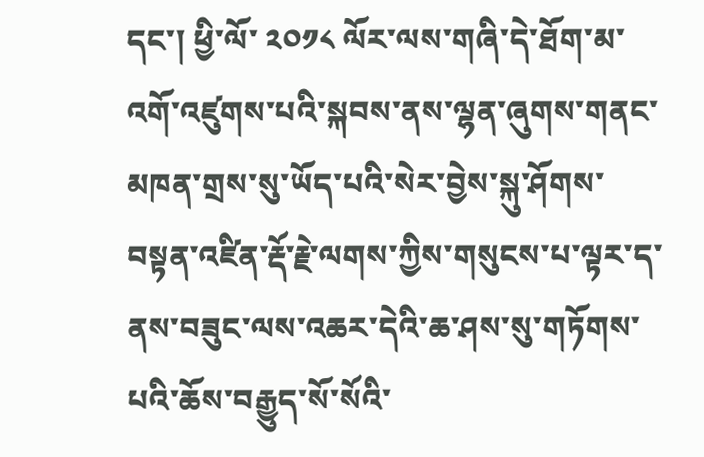དང་། ཕྱི་ལོ་ ༢༠༡༨ ལོར་ལས་གཞི་དེ་ཐོག་མ་འགོ་འཛུགས་པའི་སྐབས་ནས་ལྷན་ཞུགས་གནང་མཁན་གྲས་སུ་ཡོད་པའི་སེར་བྱེས་སྐུ་ཤོགས་བསྟན་འཛིན་རྡོ་རྗེ་ལགས་ཀྱིས་གསུངས་པ་ལྟར་ད་ནས་བཟུང་ལས་འཆར་དེའི་ཆ་ཤས་སུ་གཏོགས་པའི་ཆོས་བརྒྱུད་སོ་སོའི་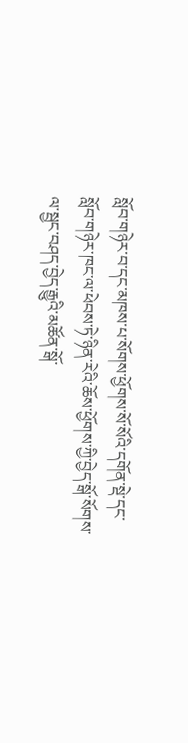སློབ་གཉེར་བ་དང་མཁས་པ་སོགས་ཕྱོགས་སོ་སོའི་དགོན་སྡེ་དང་སློབ་གཉེར་ཁང་ལ་ཕེབས་ཏེ་ཉིན་རེའི་ཆོས་ཕྱོགས་ཀྱི་བྱེད་སྒོ་སོགས་ལ་སྦྱང་བཤད་བྱེད་རྒྱུའི་མཚོན་སྒོ་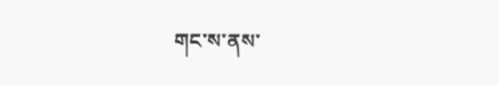གང་ས་ནས་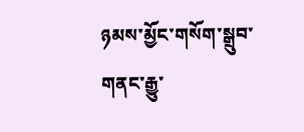ཉམས་མྱོང་གསོག་སྒྲུབ་གནང་རྒྱུ་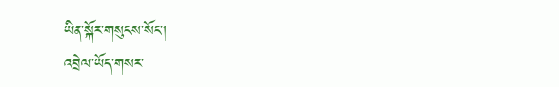ཡིན་སྐོར་གསུངས་སོང་།
འབྲེལ་ཡོད་གསར་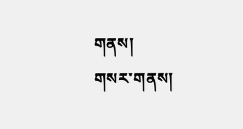གནས།
གསར་གནས།